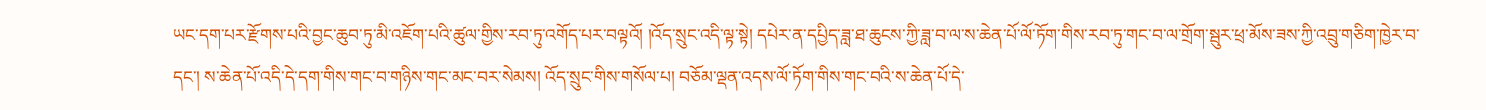ཡང་དག་པར་རྫོགས་པའི་བྱང་ཆུབ་ཏུ་མི་འཇོག་པའི་ཚུལ་གྱིས་རབ་ཏུ་འགོད་པར་བལྟའོ། །འོད་སྲུང་འདི་ལྟ་སྟེ། དཔེར་ན་དཔྱིད་ཟླ་ཐ་ཆུངས་ཀྱི་ཟླ་བ་ལ་ས་ཆེན་པོ་ལོ་ཏོག་གིས་རབ་ཏུ་གང་བ་ལ་གྲོག་སྦུར་ཕྲ་མོས་ཟས་ཀྱི་འབྲུ་གཅིག་ཁྱེར་བ་དང་། ས་ཆེན་པོ་འདི་དེ་དག་གིས་གང་བ་གཉིས་གང་མང་བར་སེམས། འོད་སྲུང་གིས་གསོལ་པ། བཅོམ་ལྡན་འདས་ལོ་ཏོག་གིས་གང་བའི་ས་ཆེན་པོ་དེ་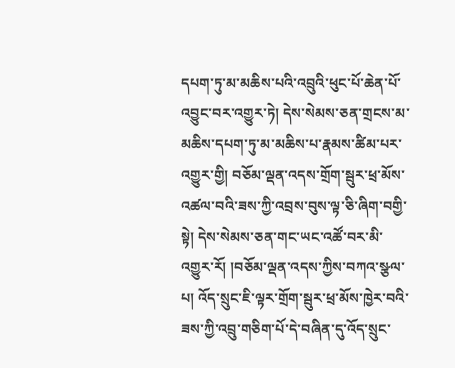དཔག་ཏུ་མ་མཆིས་པའི་འབྲུའི་ཕུང་པོ་ཆེན་པོ་འབྱུང་བར་འགྱུར་ཏེ། དེས་སེམས་ཅན་གྲངས་མ་མཆིས་དཔག་ཏུ་མ་མཆིས་པ་རྣམས་ཚིམ་པར་འགྱུར་གྱི། བཅོམ་ལྡན་འདས་གྲོག་སྦུར་ཕྲ་མོས་འཚལ་བའི་ཟས་ཀྱི་འབྲས་བུས་ལྟ་ཅི་ཞིག་བགྱི་སྟེ། དེས་སེམས་ཅན་གང་ཡང་འཚོ་བར་མི་འགྱུར་རོ། །བཅོམ་ལྡན་འདས་ཀྱིས་བཀའ་སྩལ་པ། འོད་སྲུང་ཇི་ལྟར་གྲོག་སྦུར་ཕྲ་མོས་ཁྱེར་བའི་ཟས་ཀྱི་འབྲུ་གཅིག་པོ་དེ་བཞིན་དུ་འོད་སྲུང་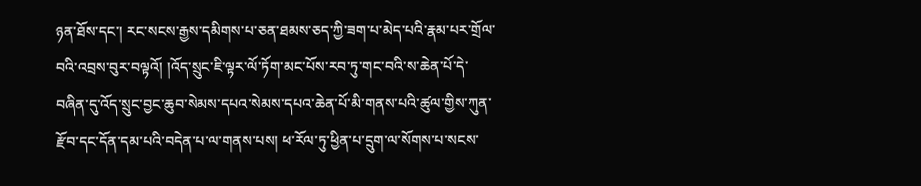ཉན་ཐོས་དང་། རང་སངས་རྒྱས་དམིགས་པ་ཅན་ཐམས་ཅད་ཀྱི་ཟག་པ་མེད་པའི་རྣམ་པར་གྲོལ་བའི་འབྲས་བུར་བལྟའོ། །འོད་སྲུང་ཇི་ལྟར་ལོ་ཏོག་མང་པོས་རབ་ཏུ་གང་བའི་ས་ཆེན་པོ་དེ་བཞིན་དུ་འོད་སྲུང་བྱང་ཆུབ་སེམས་དཔའ་སེམས་དཔའ་ཆེན་པོ་མི་གནས་པའི་ཚུལ་གྱིས་ཀུན་རྫོབ་དང་དོན་དམ་པའི་བདེན་པ་ལ་གནས་པས། ཕ་རོལ་ཏུ་ཕྱིན་པ་དྲུག་ལ་སོགས་པ་སངས་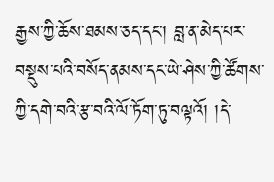རྒྱས་ཀྱི་ཆོས་ཐམས་ཅད་དང་། བླ་ན་མེད་པར་བསྡུས་པའི་བསོད་ནམས་དང་ཡེ་ཤེས་ཀྱི་ཚོགས་ཀྱི་དགེ་བའི་རྩ་བའི་ལོ་ཏོག་ཏུ་བལྟའོ། །དེ་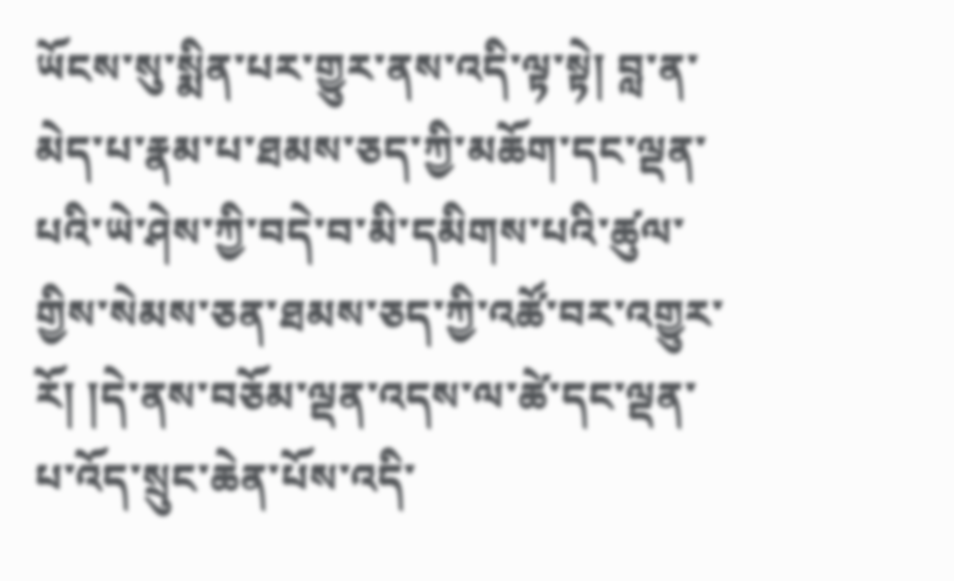ཡོངས་སུ་སྨིན་པར་གྱུར་ནས་འདི་ལྟ་སྟེ། བླ་ན་མེད་པ་རྣམ་པ་ཐམས་ཅད་ཀྱི་མཆོག་དང་ལྡན་པའི་ཡེ་ཤེས་ཀྱི་བདེ་བ་མི་དམིགས་པའི་ཚུལ་གྱིས་སེམས་ཅན་ཐམས་ཅད་ཀྱི་འཚོ་བར་འགྱུར་རོ། །དེ་ནས་བཅོམ་ལྡན་འདས་ལ་ཚེ་དང་ལྡན་པ་འོད་སྲུང་ཆེན་པོས་འདི་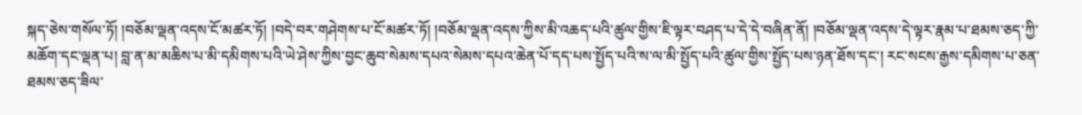སྐད་ཅེས་གསོལ་ཏོ། །བཅོམ་ལྡན་འདས་ངོ་མཚར་ཏོ། །བདེ་བར་གཤེགས་པ་ངོ་མཚར་ཏོ། །བཅོམ་ལྡན་འདས་ཀྱིས་མི་འཆད་པའི་ཚུལ་གྱིས་ཇི་ལྟར་བཤད་པ་དེ་དེ་བཞིན་ནོ། །བཅོམ་ལྡན་འདས་དེ་ལྟར་རྣམ་པ་ཐམས་ཅད་ཀྱི་མཆོག་དང་ལྡན་པ། བླ་ན་མ་མཆིས་པ་མི་དམིགས་པའི་ཡེ་ཤེས་ཀྱིས་བྱང་ཆུབ་སེམས་དཔའ་སེམས་དཔའ་ཆེན་པོ་དད་པས་སྤྱོད་པའི་ས་ལ་མི་སྤྱོད་པའི་ཚུལ་གྱིས་སྤྱོད་པས་ཉན་ཐོས་དང་། རང་སངས་རྒྱས་དམིགས་པ་ཅན་ཐམས་ཅད་ཟིལ་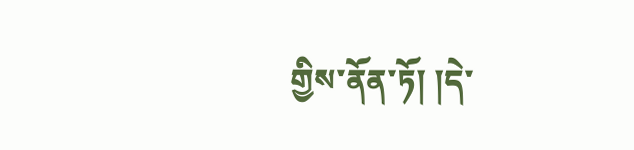གྱིས་ནོན་ཏོ། །དེ་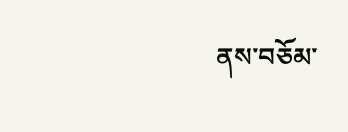ནས་བཅོམ་